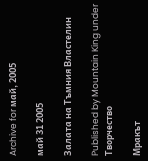Archive for май, 2005

май 31 2005

Залата на Тъмния Властелин

Published by Mountain King under Творчество

Мракът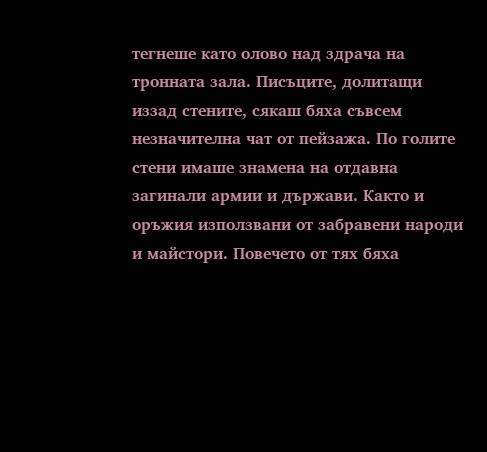тегнеше като олово над здрача на тронната зала. Писъците, долитащи иззад стените, сякаш бяха съвсем незначителна чат от пейзажа. По голите стени имаше знамена на отдавна загинали армии и държави. Както и оръжия използвани от забравени народи и майстори. Повечето от тях бяха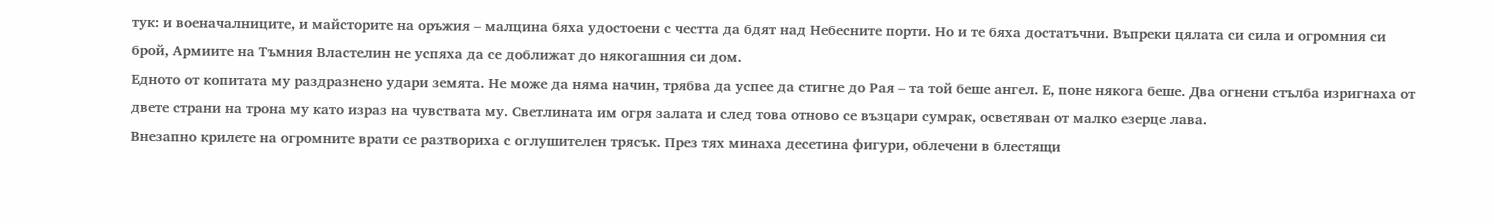тук: и военачалниците, и майсторите на оръжия – малцина бяха удостоени с честта да бдят над Небесните порти. Но и те бяха достатъчни. Въпреки цялата си сила и огромния си брой, Армиите на Тъмния Властелин не успяха да се доближат до някогашния си дом.
Едното от копитата му раздразнено удари земята. Не може да няма начин, трябва да успее да стигне до Рая – та той беше ангел. Е, поне някога беше. Два огнени стълба изригнаха от двете страни на трона му като израз на чувствата му. Светлината им огря залата и след това отново се възцари сумрак, осветяван от малко езерце лава.
Внезапно крилете на огромните врати се разтвориха с оглушителен трясък. През тях минаха десетина фигури, облечени в блестящи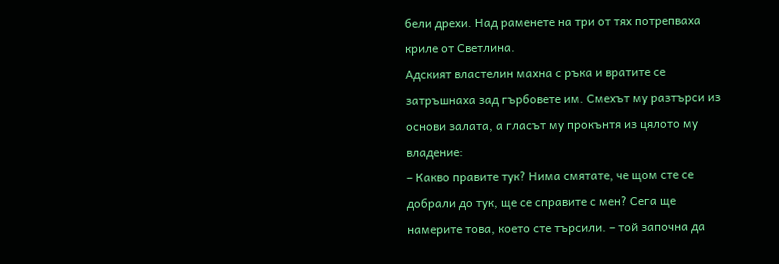бели дрехи. Над раменете на три от тях потрепваха криле от Светлина.
Адският властелин махна с ръка и вратите се затръшнаха зад гърбовете им. Смехът му разтърси из основи залата, а гласът му прокънтя из цялото му владение:
– Какво правите тук? Нима смятате, че щом сте се добрали до тук, ще се справите с мен? Сега ще намерите това, което сте търсили. – той започна да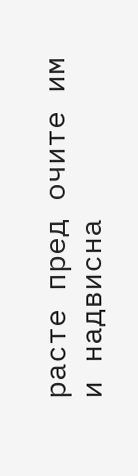расте пред очите им и надвисна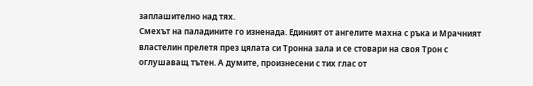заплашително над тях.
Смехът на паладините го изненада. Единият от ангелите махна с ръка и Мрачният властелин прелетя през цялата си Тронна зала и се стовари на своя Трон с оглушаващ тътен. А думите, произнесени с тих глас от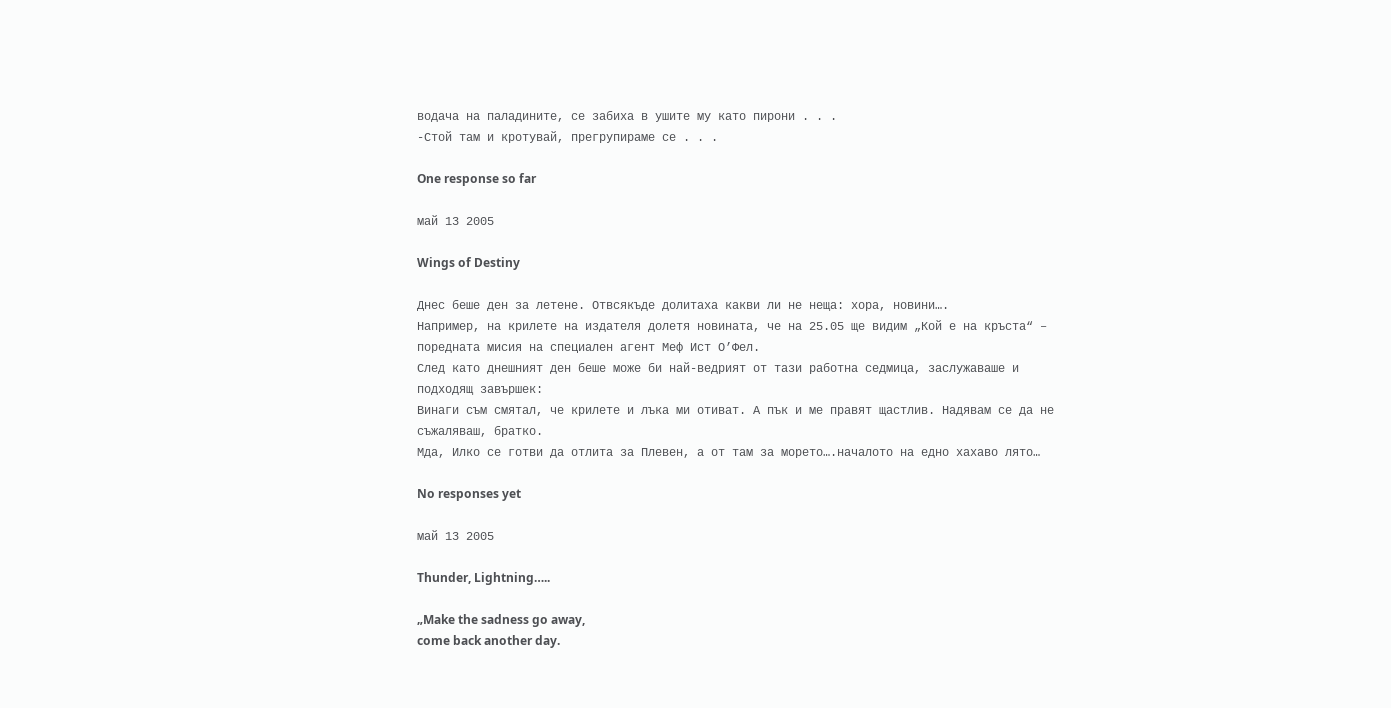водача на паладините, се забиха в ушите му като пирони . . .
-Стой там и кротувай, прегрупираме се . . .

One response so far

май 13 2005

Wings of Destiny

Днес беше ден за летене. Отвсякъде долитаха какви ли не неща: хора, новини….
Например, на крилете на издателя долетя новината, че на 25.05 ще видим „Кой е на кръста“ – поредната мисия на специален агент Меф Ист О’Фел.
След като днешният ден беше може би най-ведрият от тази работна седмица, заслужаваше и подходящ завършек:
Винаги съм смятал, че крилете и лъка ми отиват. А пък и ме правят щастлив. Надявам се да не съжаляваш, братко.
Мда, Илко се готви да отлита за Плевен, а от там за морето….началото на едно хахаво лято…

No responses yet

май 13 2005

Thunder, Lightning…..

„Make the sadness go away,
come back another day.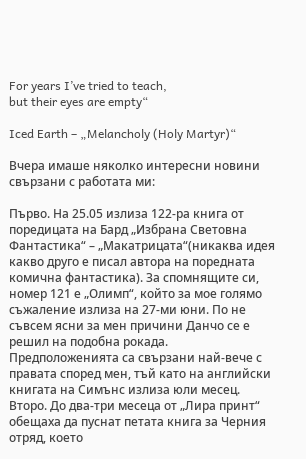For years I’ve tried to teach,
but their eyes are empty“

Iced Earth – „Melancholy (Holy Martyr)“

Вчера имаше няколко интересни новини свързани с работата ми:

Първо. На 25.05 излиза 122-ра книга от поредицата на Бард „Избрана Световна Фантастика“ – „Макатрицата“(никаква идея какво друго е писал автора на поредната комична фантастика). За спомнящите си, номер 121 е „Олимп“, който за мое голямо съжаление излиза на 27-ми юни. По не съвсем ясни за мен причини Данчо се е решил на подобна рокада. Предположенията са свързани най-вече с правата според мен, тъй като на английски книгата на Симънс излиза юли месец.
Второ. До два-три месеца от „Лира принт“ обещаха да пуснат петата книга за Черния отряд, което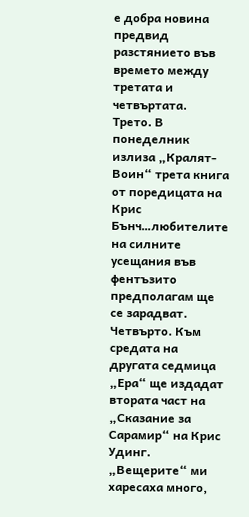е добра новина предвид разстянието във времето между третата и четвъртата.
Трето. В понеделник излиза „Кралят-Воин“ трета книга от поредицата на Крис Бънч…любителите на силните усещания във фентъзито предполагам ще се зарадват.
Четвърто. Към средата на другата седмица „Ера“ ще издадат втората част на „Сказание за Сарамир“ на Крис Удинг. „Вещерите“ ми харесаха много,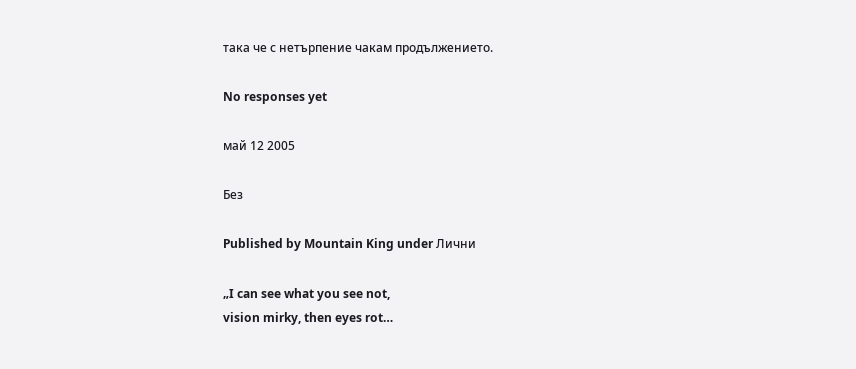така че с нетърпение чакам продължението.

No responses yet

май 12 2005

Без

Published by Mountain King under Лични

„I can see what you see not,
vision mirky, then eyes rot…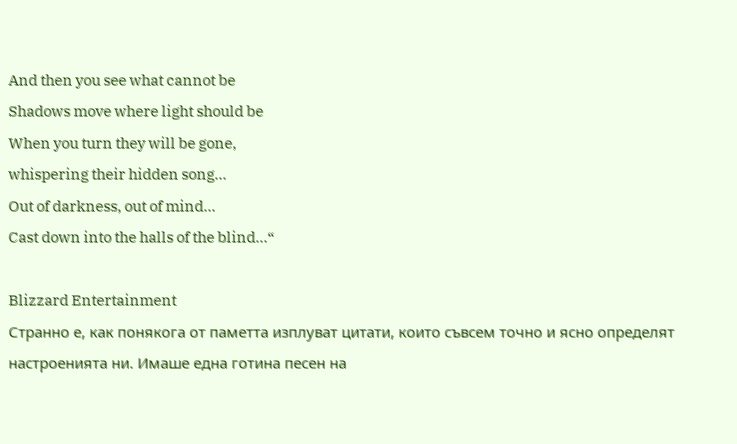And then you see what cannot be
Shadows move where light should be
When you turn they will be gone,
whispering their hidden song…
Out of darkness, out of mind…
Cast down into the halls of the blind…“

Blizzard Entertainment
Странно е, как понякога от паметта изплуват цитати, които съвсем точно и ясно определят настроенията ни. Имаше една готина песен на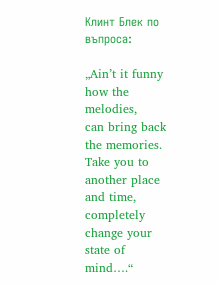Клинт Блек по въпроса:

„Ain’t it funny how the melodies,
can bring back the memories.
Take you to another place and time,
completely change your state of mind….“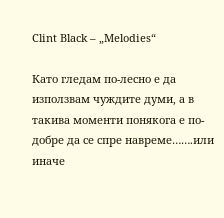Clint Black – „Melodies“

Като гледам по-лесно е да използвам чуждите думи, а в такива моменти понякога е по-добре да се спре навреме…….или иначе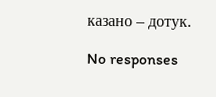казано – дотук.

No responses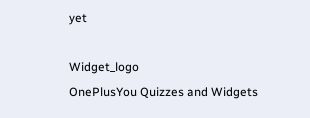yet

Widget_logo
OnePlusYou Quizzes and Widgets